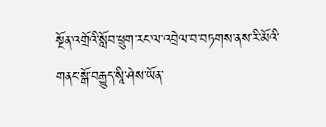སྔོན་འགྲོའི་སློབ་ཕྲུག་རང་ལ་འབྲེལ་བ་བཏགས་ནས་རི་མོའི་གནང་སྒོ་བརྒྱུད་སཱི་ཤེས་ཡོན་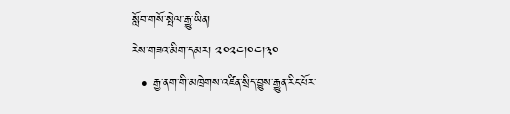སློབ་གསོ་སྤེལ་རྒྱུ་ཡིན།
རེས་གཟའ་མིག་དམར། ༢༠༢༤།༠༤།༣༠
  • རྒྱ་ནག་གི་མཁྲེགས་འཛིན་སྲིད་བྱུས་རྒྱུན་རིང་པོར་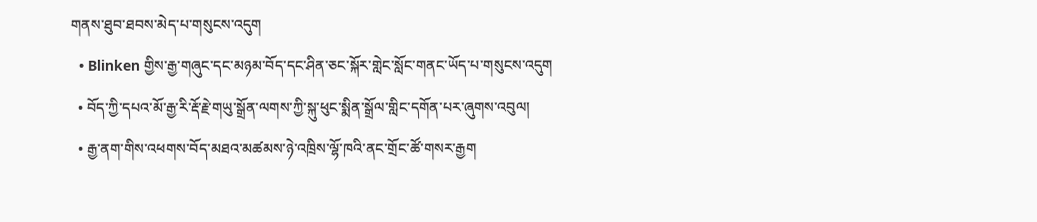གནས་ཐུབ་ཐབས་མེད་པ་གསུངས་འདུག
  • Blinken གྱིས་རྒྱ་གཞུང་དང་མཉམ་བོད་དང་ཤིན་ཅང་སྐོར་གླེང་སློང་གནང་ཡོད་པ་གསུངས་འདུག
  • བོད་ཀྱི་དཔའ་མོ་རྒྱ་རི་རྡོ་རྗེ་གཡུ་སྒྲོན་ལགས་ཀྱི་སྐུ་ཕུང་སྨིན་སྒྲོལ་གླིང་དགོན་པར་ཞུགས་འབུལ།
  • རྒྱ་ནག་གིས་འཕགས་བོད་མཐའ་མཚམས་ཉེ་འཁྲིས་ལྷོ་ཁའི་ནང་གྲོང་ཚོ་གསར་རྒྱག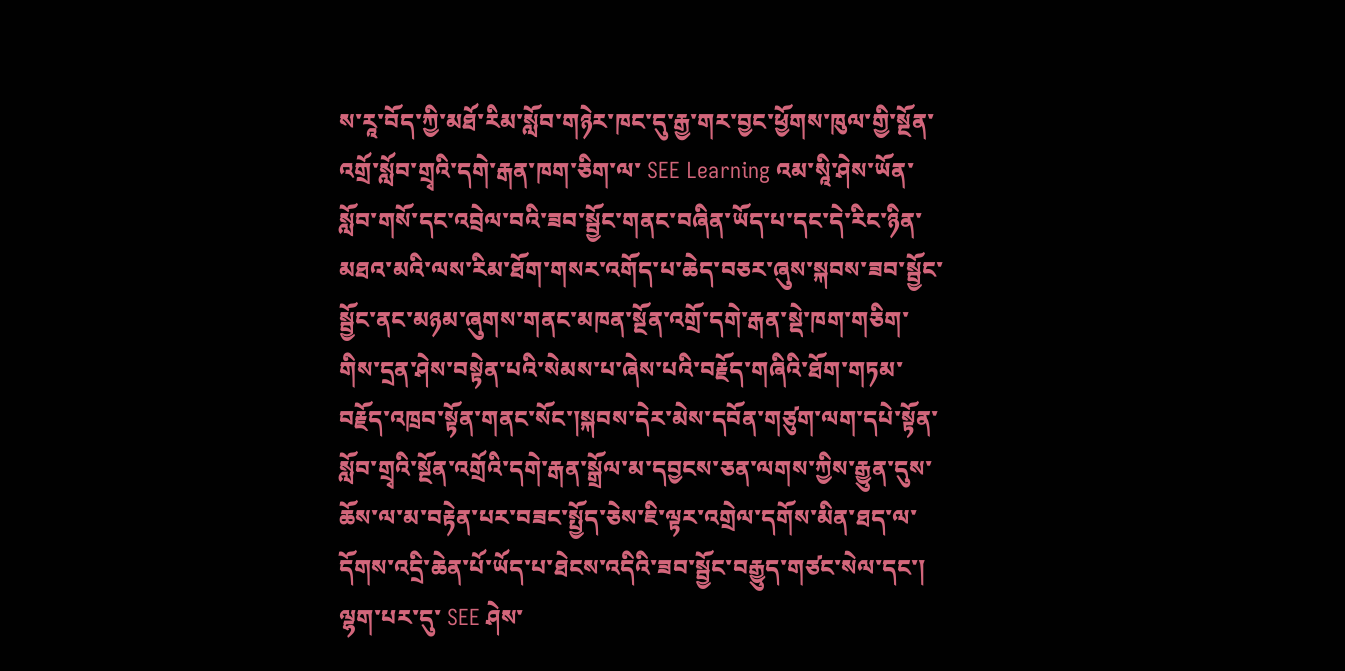ས་རཱ་བོད་ཀྱི་མཐོ་རིམ་སློབ་གཉེར་ཁང་དུ་རྒྱ་གར་བྱང་ཕྱོགས་ཁུལ་གྱི་སྔོན་འགྲོ་སློབ་གྲྭའི་དགེ་རྒན་ཁག་ཅིག་ལ་ SEE Learning འམ་སཱི་ཤེས་ཡོན་སློབ་གསོ་དང་འབྲེལ་བའི་ཟབ་སྦྱོང་གནང་བཞིན་ཡོད་པ་དང་དེ་རིང་ཉིན་མཐའ་མའི་ལས་རིམ་ཐོག་གསར་འགོད་པ་ཆེད་བཅར་ཞུས་སྐབས་ཟབ་སྦྱོང་སྦྱོང་ནང་མཉམ་ཞུགས་གནང་མཁན་སྔོན་འགྲོ་དགེ་རྒན་སྡེ་ཁག་གཅིག་གིས་དྲན་ཤེས་བསྟེན་པའི་སེམས་པ་ཞེས་པའི་བརྗོད་གཞིའི་ཐོག་གཏམ་བརྗོད་འཁྲབ་སྟོན་གནང་སོང་།སྐབས་དེར་མེས་དབོན་གཙུག་ལག་དཔེ་སྟོན་སློབ་གྲྭའི་སྔོན་འགྲོའི་དགེ་རྒན་སྒྲོལ་མ་དབྱངས་ཅན་ལགས་ཀྱིས་རྒྱུན་དུས་ཆོས་ལ་མ་བརྟེན་པར་བཟང་སྤྱོད་ཅེས་ཇི་ལྟར་འགྲེལ་དགོས་མིན་ཐད་ལ་དོགས་འདྲི་ཆེན་པོ་ཡོད་པ་ཐེངས་འདིའི་ཟབ་སྦྱོང་བརྒྱུད་གཙང་སེལ་དང་། ལྷག་པར་དུ་ SEE ཤེས་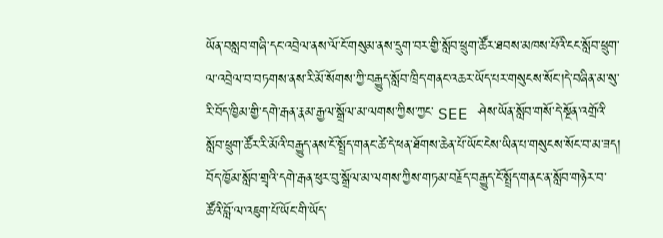ཡོན་བསླབ་གཞི་དང་འབྲེལ་ནས་ལོ་ངོ་གསུམ་ནས་དྲུག་བར་གྱི་སློབ་ཕྲུག་ཚོར་ཐབས་མཁས་པོའི་ངང་སློབ་ཕྲུག་ལ་འབྲེལ་བ་བཏགས་ནས་རི་མོ་སོགས་ཀྱི་བརྒྱུད་སློབ་ཁྲིད་གནང་འཆར་ཡོད་པར་གསུངས་སོང་།དེ་བཞིན་མ་སུ་རི་བོད་ཁྱིམ་གྱི་དགེ་རྒན་རྣམ་རྒྱལ་སྒྲོལ་མ་ལགས་ཀྱིས་ཀྱང་ SEE ཤེས་ཡོན་སློབ་གསོ་དེ་སྔོན་འགྲོའི་སློབ་ཕྲུག་ཚོར་རི་མོའི་བརྒྱུད་ནས་ངོ་སྤྲོད་གནང་ཚེ་དེ་ཕན་ཐོགས་ཆེན་པོ་ཡོང་ངེས་ཡིན་པ་གསུངས་སོང་བ་མ་ཟད། བོད་ཁྱོམ་སློབ་གྲྭའི་དགེ་རྒན་ཕུར་བུ་སྒྲོལ་མ་ལགས་ཀྱིས་གཏམ་བརྗོད་བརྒྱུད་ངོ་སྤྲོད་གནང་ན་སློབ་གཉེར་བ་ཚོའི་བློ་ལ་འཇུག་པོ་ཡོང་གི་ཡོད་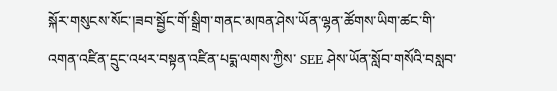སྐོར་གསུངས་སོང་།ཟབ་སྦྱོང་གོ་སྒྲིག་གནང་མཁན་ཤེས་ཡོན་ལྷན་ཚོགས་ཡིག་ཚང་གི་འགན་འཛིན་དྲུང་འཕར་བསྟན་འཛིན་པདྨ་ལགས་ཀྱིས་ SEE ཤེས་ཡོན་སློབ་གསོའི་བསླབ་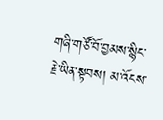གཞི་གཙོ་བོ་བྱམས་སྙིང་རྗེ་ཡིན་སྟབས། མ་འོངས་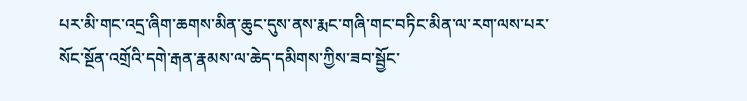པར་མི་གང་འདྲ་ཞིག་ཆགས་མིན་ཆུང་དུས་ནས་རྨང་གཞི་གང་བཏིང་མིན་ལ་རག་ལས་པར་སོང་སྔོན་འགྲོའི་དགེ་རྒན་རྣམས་ལ་ཆེད་དམིགས་ཀྱིས་ཟབ་སྦྱོང་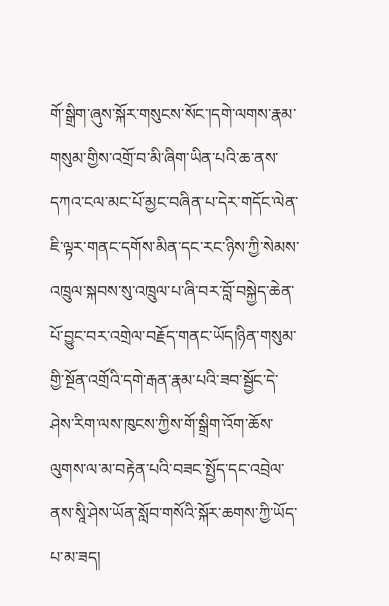གོ་སྒྲིག་ཞུས་སྐོར་གསུངས་སོང་།དགེ་ལགས་རྣམ་གསུམ་གྱིས་འགྲོ་བ་མི་ཞིག་ཡིན་པའི་ཆ་ནས་དཀའ་ངལ་མང་པོ་མྱང་བཞིན་པ་དེར་གདོང་ལེན་ཇི་ལྟར་གནང་དགོས་མིན་དང་རང་ཉིས་ཀྱི་སེམས་འཁྲུལ་སྐབས་སུ་འཁྲུལ་པ་ཞི་བར་བློ་བསྐྱེད་ཆེན་པོ་བྱུང་བར་འགྲེལ་བརྗོད་གནང་ཡོད།ཉིན་གསུམ་གྱི་སྔོན་འགྲོའི་དགེ་རྒན་རྣམ་པའི་ཟབ་སྦྱོང་དེ་ཤེས་རིག་ལས་ཁུངས་ཀྱིས་གོ་སྒྲིག་འོག་ཆོས་ལུགས་ལ་མ་བརྟེན་པའི་བཟང་སྤྱོད་དང་འབྲེལ་ནས་སཱི་ཤེས་ཡོན་སློབ་གསོའི་སྐོར་ཆགས་ཀྱི་ཡོད་པ་མ་ཟད།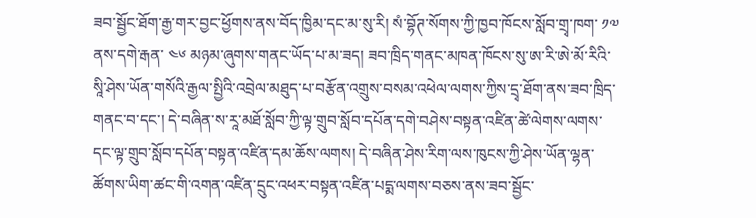ཟབ་སྦྱོང་ཐོག་རྒྱ་གར་བྱང་ཕྱོགས་ནས་བོད་ཁྱིམ་དང་མ་སུ་རི། སཾ་བྷོཊ་སོགས་ཀྱི་ཁྱབ་ཁོངས་སློབ་གྲྭ་ཁག་ ༡༧ ནས་དགེ་རྒན་ ༤༦ མཉམ་ཞུགས་གནང་ཡོད་པ་མ་ཟད། ཟབ་ཁྲིད་གནང་མཁན་ཁོངས་སུ་ཨ་རི་ཨེ་མོ་རིའི་སཱི་ཤེས་ཡོན་གསོའི་རྒྱལ་སྤྱིའི་འབྲེལ་མཐུད་པ་བརྩོན་འགྲུས་བསམ་འཕེལ་ལགས་ཀྱིས་དྲྭ་ཐོག་ནས་ཟབ་ཁྲིད་གནང་བ་དང་། དེ་བཞིན་ས་རཱ་མཐོ་སློབ་ཀྱི་ལྟ་གྲུབ་སློབ་དཔོན་དགེ་བཤེས་བསྟན་འཛིན་ཚེ་ལེགས་ལགས་དང་ལྟ་གྲུབ་སློབ་དཔོན་བསྟན་འཛིན་དམ་ཆོས་ལགས། དེ་བཞིན་ཤེས་རིག་ལས་ཁུངས་ཀྱི་ཤེས་ཡོན་ལྷན་ཚོགས་ཡིག་ཚང་གི་འགན་འཛིན་དྲུང་འཕར་བསྟན་འཛིན་པདྨ་ལགས་བཅས་ནས་ཟབ་སྦྱོང་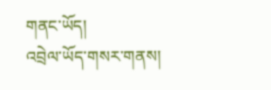གནང་ཡོད།
འབྲེལ་ཡོད་གསར་གནས།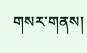གསར་གནས།